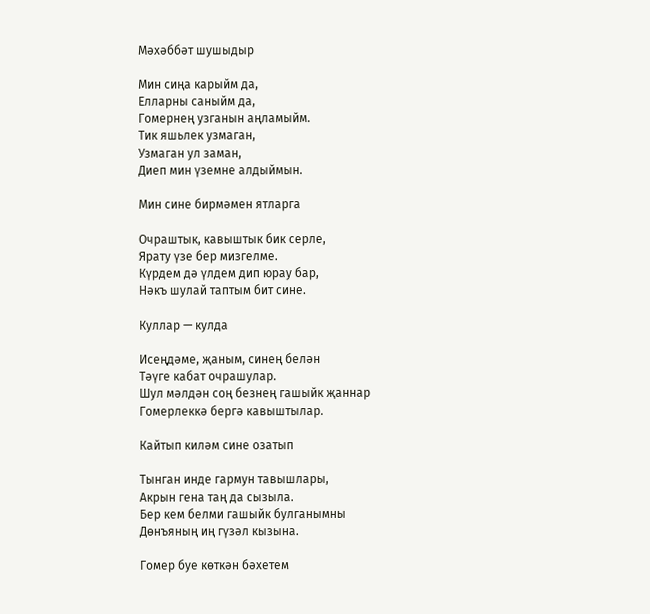Мәхәббәт шушыдыр

Мин сиңа карыйм да,
Елларны саныйм да,
Гомернең узганын аңламыйм.
Тик яшьлек узмаган,
Узмаган ул заман,
Диеп мин үземне алдыймын.

Мин сине бирмәмен ятларга

Очраштык, кавыштык бик серле,
Ярату үзе бер мизгелме.
Күрдем дә үлдем дип юрау бар,
Нәкъ шулай таптым бит сине.

Куллар — кулда

Исеңдәме, җаным, синең белән
Тәүге кабат очрашулар.
Шул мәлдән соң безнең гашыйк җаннар
Гомерлеккә бергә кавыштылар.

Кайтып киләм сине озатып

Тынган инде гармун тавышлары,
Акрын гена таң да сызыла.
Бер кем белми гашыйк булганымны
Дөнъяның иң гүзәл кызына.

Гомер буе көткән бәхетем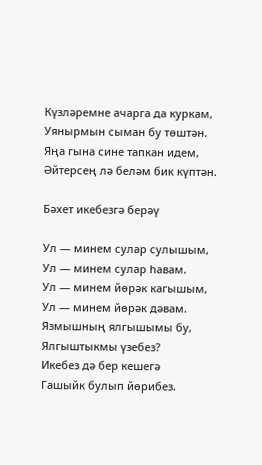Күзләремне ачарга да куркам,
Уянырмын сыман бу төштән.
Яңа гына сине тапкан идем,
Әйтерсең лә беләм бик күптән.

Бәхет икебезгә берәү

Ул — минем сулар сулышым,
Ул — минем сулар һавам.
Ул — минем йөрәк кагышым,
Ул — минем йөрәк дәвам.
Язмышның ялгышымы бу,
Ялгыштыкмы үзебез?
Икебез дә бер кешегә
Гашыйк булып йөрибез.